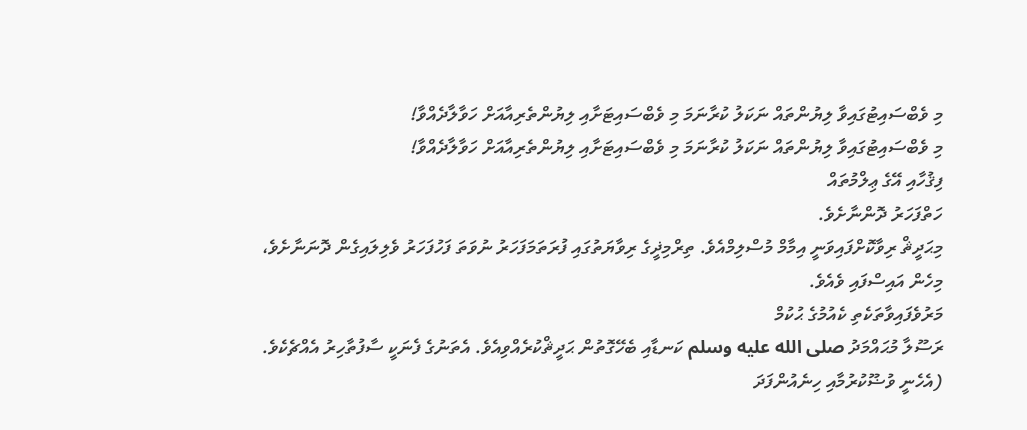މި ވެބްސައިޓުގައިވާ ލިޔުންތައް ނަކަލު ކުރާނަމަ މި ވެބްސައިޓަށާއި ލިޔުންތެރިއާއަށް ހަވާލާދެއްވާ!
މި ވެބްސައިޓުގައިވާ ލިޔުންތައް ނަކަލު ކުރާނަމަ މި ވެބްސައިޓަށާއި ލިޔުންތެރިއާއަށް ހަވާލާދެއްވާ!
ފިޤުހާއި އޭގެ ޢިލްމުތައް
ހަތްފަހަރު ދޮންނާށެވެ.
މިޙަދީޘް ރިވާކޮށްފައިވަނީ އިމާމް މުސްލިމްއެވެ. ތިރްމިޛީގެ ރިވާޔަތުގައި ފުރަތަމަފަހަރު ނުވަތަ ފަހުފަހަރު ވެލިލައިގެން ދޮނަނާށެވެ، މިހެން އައިސްފައި ވެއެވެ.
މަރުވެފައިވާތަކެތި ކެއުމުގެ ޙުކުމް
ރަސޫލާ މުޙައްމަދު صلى الله عليه وسلم ކަނޑާއި ބެހޭގޮތުން ޙަދީޘްކުރެއްވިއެވެ. އެތަނުގެ ފެނަކީ ސާފުތާހިރު އެއްޗެކެވެ. (އެހެނީ ވުޟޫކުރުމާއި ހިނެއުންފަދަ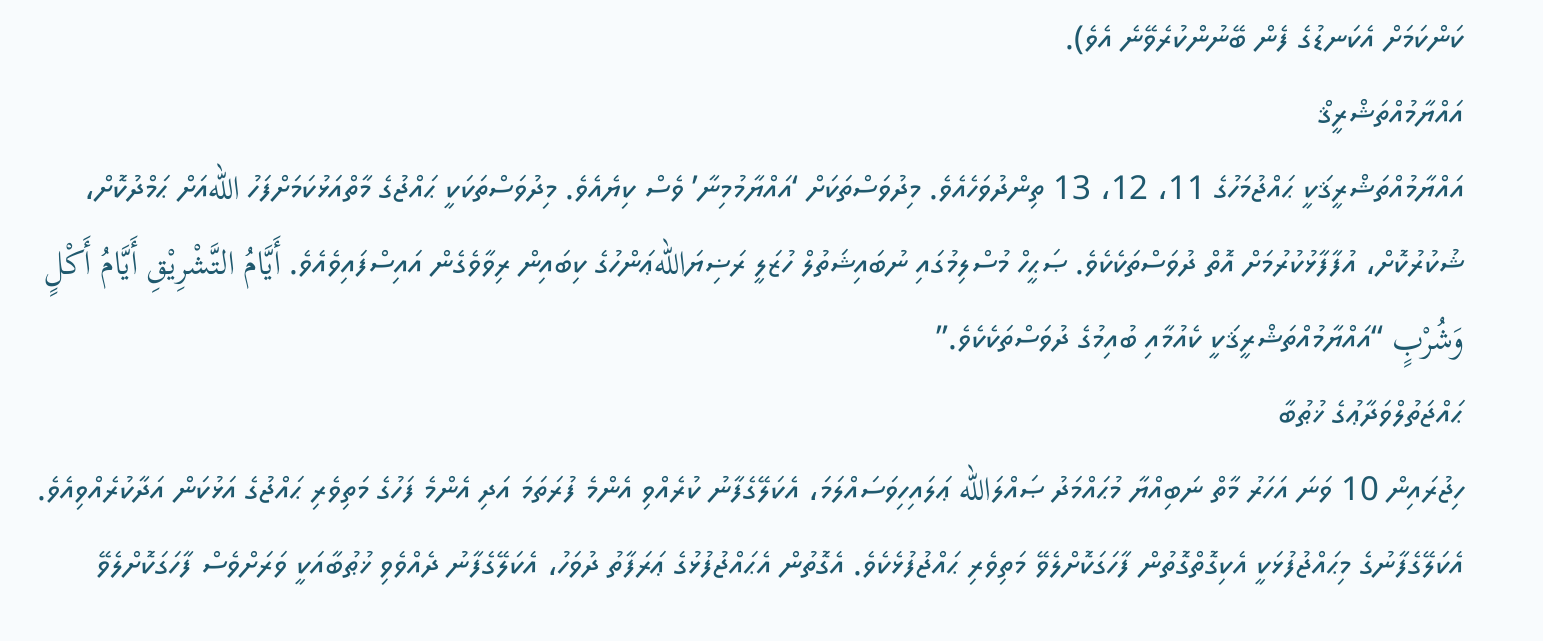ކަންކަމަށް އެކަނޑުގެ ފެން ބޭނުންކުރެވޭނެ އެވެ).
އައްޔާމުއްތަޝްރީޤް
އައްޔާމުއްތަޝްރީޤަކީ ޙައްޖުމަހުގެ 11، 12، 13 ތިންދުވަހެއެވެ. މިދުވަސްތަކަށް ‘އައްޔާމުމިނާ’ ވެސް ކިޔެއެވެ. މިދުވަސްތަކަކީ ޙައްޖުގެ މާތްއަޅުކަމަށްފަހު اللهއަށް ޙަމްދުކޮށް، ޝުކުރުކޮށް، އުފާފާޅުކުރުމަށް އޮތް ދުވަސްތަކެކެވެ. ޞަޙީހް މުސްލިމުގައި ނުބައިޝަތުލް ހުޒަލީ ރަޟިޔަاللهޢަންހުގެ ކިބައިން ރިވާވެގެން އައިސްފައިވެއެވެ. أَيَّامُ التَّشْرِيْقِ أَيَّامُ أَكْلٍ وَشُرْبٍ “އައްޔާމުއްތަޝްރީޤަކީ ކެއުމާއި ބުއިމުގެ ދުވަސްތަކެކެވެ.”
ޙައްޖަތުލްވަދާޢުގެ ޚުޠުބާ
ހިޖުރައިން 10 ވަނަ އަހަރު މާތް ނަބިއްޔާ މުޙައްމަދު ޞައްލަالله ޢަލައިހިވަސައްލަމަ، އެކަލޭގެފާނު ކުރެއްވި އެންމެ ފުރަތަމަ އަދި އެންމެ ފަހުގެ މަތިވެރި ޙައްޖުގެ އަޅުކަން އަދާކުރެއްވިއެވެ. އެކަލޭގެފާނުގެ މިޙައްޖުފުޅަކީ އެކިގޮތްގޮތުން ފާހަގަކޮށްލެވޭ މަތިވެރި ޙައްޖުފުޅެކެވެ. އެގޮތުން އެޙައްޖުފުޅުގެ ޢަރަފާތު ދުވަހު، އެކަލޭގެފާނު ދެއްވެވި ޚުޠުބާއަކީ ވަރަށްވެސް ފާހަގަކޮށްލެވޭ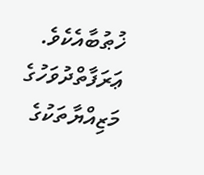ޚުޠުބާއެކެވެ.
ޢަރަފާތްދުވަހުގެ މަޒިއްޔާތަކުގެ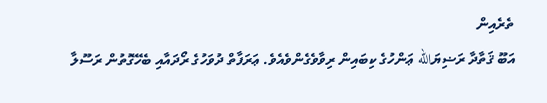ތެރެއިން
އަބޫ ޤަތާދާ ރަޟިޔަالله ޢަންހުގެ ކިބައިން ރިވާވެގެންވެއެވެ. ޢަރަފާތް ދުވަހުގެ ރޯދައާއި ބެހޭގޮތުން ރަސޫލާ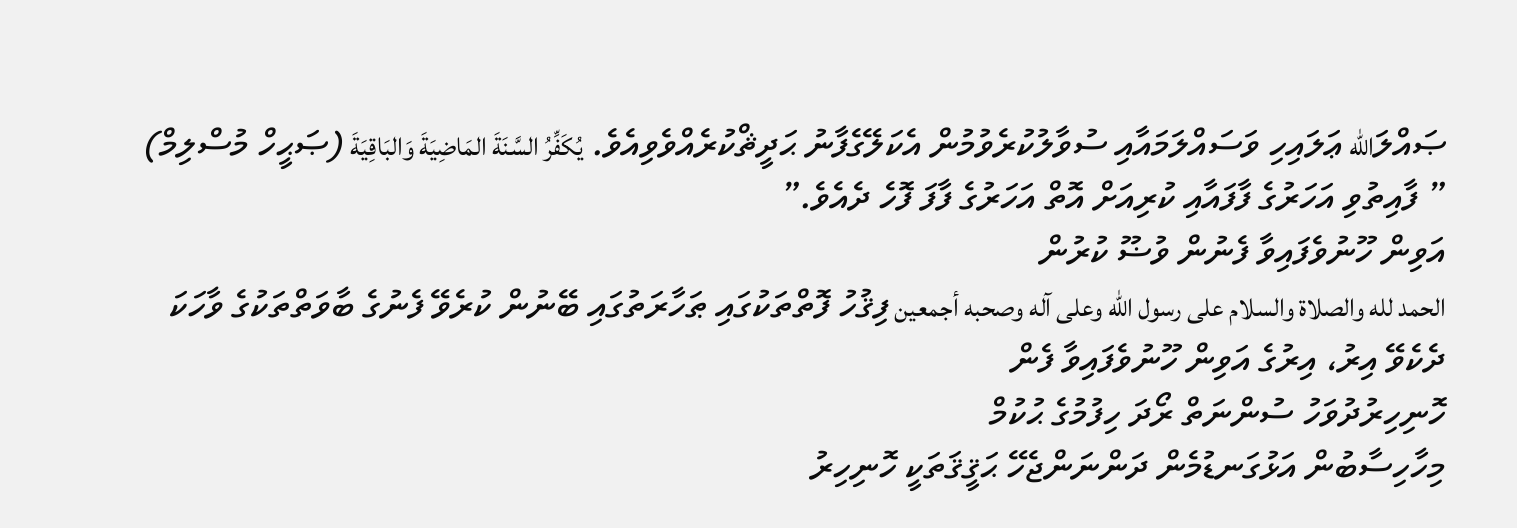ޞައްލަالله ޢަލައިހި ވަސައްލަމައާއި ސުވާލުކުރެވުމުން އެކަލޭގެފާނު ޙަދީޘްކުރެއްވެވިއެވެ. يُكَفِّرُ السَّنَةَ المَاضِيَةَ وَالبَاقِيَةَ (ޞަޙީހް މުސްލިމް) ” ފާއިތުވި އަހަރުގެ ފާފައާއި ކުރިއަށް އޮތް އަހަރުގެ ފާފަ ފޮހެ ދެއެވެ.”
އަވިން ހޫނުވެފައިވާ ފެނުން ވުޟޫ ކުރުން
الحمد لله والصلاة والسلام على رسول الله وعلى آله وصحبه أجمعين ފިޤުހު ފޮތްތަކުގައި ޠަހާރަތުގައި ބޭނުން ކުރެވޭ ފެނުގެ ބާވަތްތަކުގެ ވާހަކަ ދެކެވޭ އިރު، އިރުގެ އަވިން ހޫނުވެފައިވާ ފެން
ހޮނިހިރުދުވަހު ސުންނަތް ރޯދަ ހިފުމުގެ ޙުކުމް
މިހާހިސާބުން އަޅުގަނޑުމެން ދަންނަންޖެހޭ ޙަޤީޤަތަކީ ހޮނިހިރު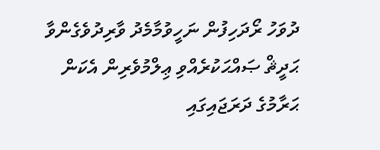ދުވަހު ރޯދަހިފުން ނަހީވުމާމެދު ވާރިދުވެގެންވާ ޙަދީޘް ޞައްޙަކުރެއްވި ޢިލްމުވެރިން އެކަން ޙަރާމުގެ ދަރަޖައިގައި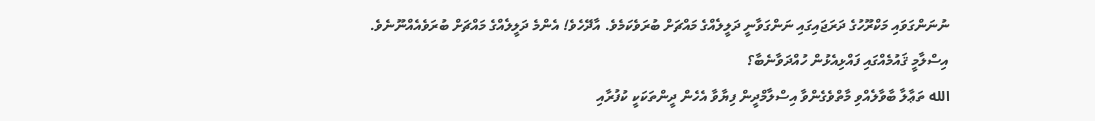ނުނަންގަވައި މަކްރޫހުގެ ދަރަޖައިގައި ނަންގަވާނީ ދަލީލެއްގެ މައްޗަށް ބުރަވެކަމެވެ. އާދޭހެވެ! އެންމެ ދަލީލެއްގެ މައްޗަށް ބުރަވެއެއްނޫނެވެ.
އިސްލާމީ ޤައުމެއްގައި ފައްޅިއެޅުން ހުއްދަވާނެބާ؟
الله ތަޢާލާ ބާވާލެއްވި މާތްވެގެންވާ އިސްލާމްދީން ފިޔާވާ އެހެން ދީންތަކަކީ ކުފުރާއި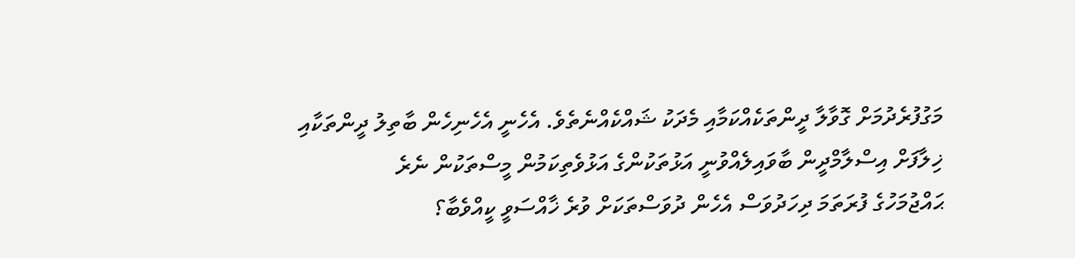މަގުފުރެދުމަށް ގޮވާލާ ދީންތަކެއްކަމާއި މެދަކު ޝައްކެއްނެތެވެ. އެހެނީ އެހެނިހެން ބާތިލު ދީންތަކާއި ޚިލާފަށް އިސްލާމްދީން ބާވައިލެއްވުނީ އަޅުތަކުންގެ އަޅުވެތިކަމުން މީސްތަކުން ނެރެ
ޙައްޖުމަހުގެ ފުރަތަމަ ދިހަދުވަސް އެހެން ދުވަސްތަކަށް ވުރެ ޚާއްސަވީ ކީއްވެބާ؟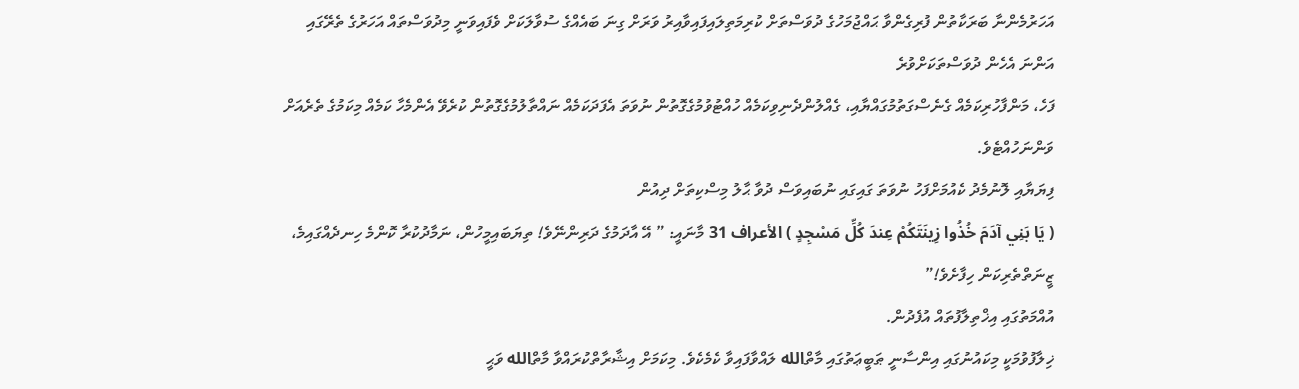އަހަރުމެންނާ ބަރަކާތުން ފުރިގެންވާ ޙައްޖުމަހުގެ ދުވަސްތަށް ކުރިމަތިލައިފައިވާއިރު ވަރަށް ގިނަ ބައެއްގެ ސުވާލަކަށް ވެފައިވަނީ މިދުވަސްތައް އަހަރުގެ ތެރޭގައި އަންނަ އެހެން ދުވަސްތަކަށްވުރެ
ފަހެ، މަންފާހުރިކަމެއް ގެނެސްގަތުމުގައްޔާއި، ގެއްލުންދެނިވިކަމެއް ހުއްޓުވުމުގެގޮތުން ނުވަތަ އެފަދަކަމެއް ނައްތާލުމުގެގޮތުން ކުރެވޭ އެންމެހާ ކަމެއް މިކަމުގެ ތެރެއަށް ވަންނަހުއްޓެވެ.
ފިޔަޔާއި ލޮނުމެދު ކެއުމަށްފަހު ނުވަތަ ގައިގައި ނުބައިވަސް ދުވާ ޙާލު މިސްކިތަށް ދިއުން
( يَا بَنِي آدَمَ خُذُوا زِينَتَكُمْ عِندَ كُلِّ مَسْجِدٍ ) الأعراف 31 މާނައީ: ” އޭ އާދަމުގެ ދަރިންނޭވެ! ތިޔަބައިމީހުން، ނަމާދުކުރާ ކޮންމެ ހިނދެއްގައިމެ، ޒީނަތްތެރިކަން ހިފާށެވެ!”
އުއްމަތުގައި އިޚްތިލާފުތައް އުފެދުން.
ޚިލާފުވުމަކީ މިކައުނުގައި އިންސާނީ ޠަބީޢަތުގައި މާތްالله ލައްވާފައިވާ ކެމެކެވެ. މިކަމަށް އިޝާރާތްކުރައްވާ މާތްالله ވަޙީ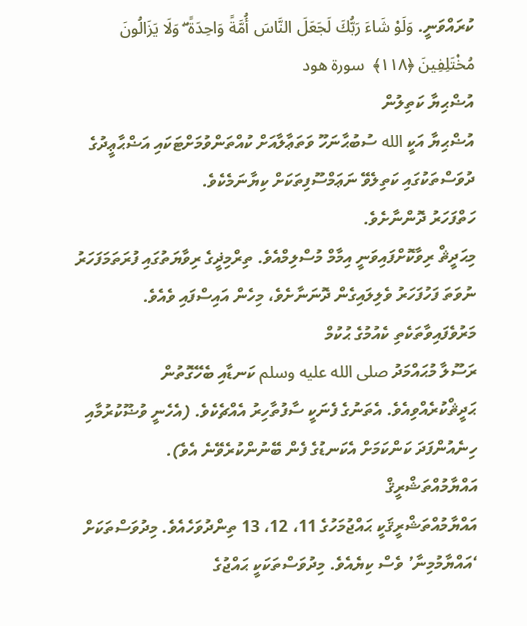ކުރައްވަނީ. وَلَوْ شَاءَ رَ‌بُّكَ لَجَعَلَ النَّاسَ أُمَّةً وَاحِدَةً ۖ وَلَا يَزَالُونَ مُخْتَلِفِينَ ﴿١١٨﴾  سورة هود
އުޟްޙިޔާ ކަތިލުން
އުޟްޙިޔާ އަކީ الله ސުބުޙާނަހޫ ވަތަޢާލާއަށް ކުއްތަންވުމަށްޓަކައި އަޟްޙާޢީދުގެ ދުވަސްތަކުގައި ކަތިލެވޭ ނަޢަމްސޫފިތަކަށް ކިޔާނަމެކެވެ.
ހަތްފަހަރު ދޮންނާށެވެ.
މިޙަދީޘް ރިވާކޮށްފައިވަނީ އިމާމް މުސްލިމްއެވެ. ތިރްމިޛީގެ ރިވާޔަތުގައި ފުރަތަމަފަހަރު ނުވަތަ ފަހުފަހަރު ވެލިލައިގެން ދޮނަނާށެވެ، މިހެން އައިސްފައި ވެއެވެ.
މަރުވެފައިވާތަކެތި ކެއުމުގެ ޙުކުމް
ރަސޫލާ މުޙައްމަދު صلى الله عليه وسلم ކަނޑާއި ބެހޭގޮތުން ޙަދީޘްކުރެއްވިއެވެ. އެތަނުގެ ފެނަކީ ސާފުތާހިރު އެއްޗެކެވެ. (އެހެނީ ވުޟޫކުރުމާއި ހިނެއުންފަދަ ކަންކަމަށް އެކަނޑުގެ ފެން ބޭނުންކުރެވޭނެ އެވެ).
އައްޔާމުއްތަޝްރީޤް
އައްޔާމުއްތަޝްރީޤަކީ ޙައްޖުމަހުގެ 11، 12، 13 ތިންދުވަހެއެވެ. މިދުވަސްތަކަށް ‘އައްޔާމުމިނާ’ ވެސް ކިޔެއެވެ. މިދުވަސްތަކަކީ ޙައްޖުގެ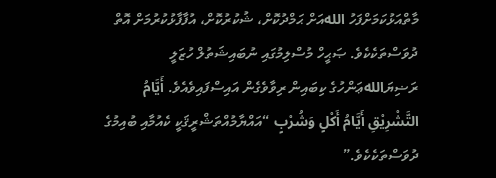މާތްއަޅުކަމަށްފަހު اللهއަށް ޙަމްދުކޮށް، ޝުކުރުކޮށް، އުފާފާޅުކުރުމަށް އޮތް ދުވަސްތަކެކެވެ. ޞަޙީހް މުސްލިމުގައި ނުބައިޝަތުލް ހުޒަލީ ރަޟިޔަاللهޢަންހުގެ ކިބައިން ރިވާވެގެން އައިސްފައިވެއެވެ. أَيَّامُ التَّشْرِيْقِ أَيَّامُ أَكْلٍ وَشُرْبٍ “އައްޔާމުއްތަޝްރީޤަކީ ކެއުމާއި ބުއިމުގެ ދުވަސްތަކެކެވެ.”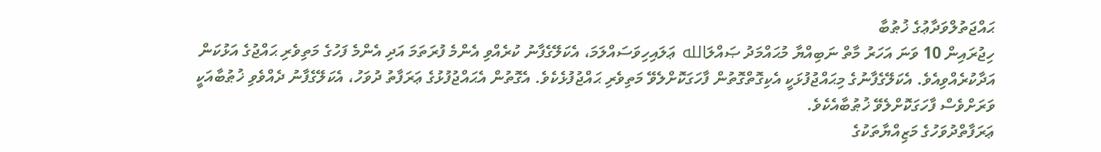ޙައްޖަތުލްވަދާޢުގެ ޚުޠުބާ
ހިޖުރައިން 10 ވަނަ އަހަރު މާތް ނަބިއްޔާ މުޙައްމަދު ޞައްލަالله ޢަލައިހިވަސައްލަމަ، އެކަލޭގެފާނު ކުރެއްވި އެންމެ ފުރަތަމަ އަދި އެންމެ ފަހުގެ މަތިވެރި ޙައްޖުގެ އަޅުކަން އަދާކުރެއްވިއެވެ. އެކަލޭގެފާނުގެ މިޙައްޖުފުޅަކީ އެކިގޮތްގޮތުން ފާހަގަކޮށްލެވޭ މަތިވެރި ޙައްޖުފުޅެކެވެ. އެގޮތުން އެޙައްޖުފުޅުގެ ޢަރަފާތު ދުވަހު، އެކަލޭގެފާނު ދެއްވެވި ޚުޠުބާއަކީ ވަރަށްވެސް ފާހަގަކޮށްލެވޭ ޚުޠުބާއެކެވެ.
ޢަރަފާތްދުވަހުގެ މަޒިއްޔާތަކުގެ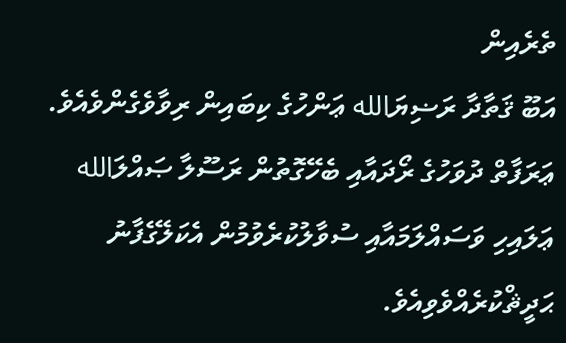ތެރެއިން
އަބޫ ޤަތާދާ ރަޟިޔަالله ޢަންހުގެ ކިބައިން ރިވާވެގެންވެއެވެ. ޢަރަފާތް ދުވަހުގެ ރޯދައާއި ބެހޭގޮތުން ރަސޫލާ ޞައްލަالله ޢަލައިހި ވަސައްލަމައާއި ސުވާލުކުރެވުމުން އެކަލޭގެފާނު ޙަދީޘްކުރެއްވެވިއެވެ.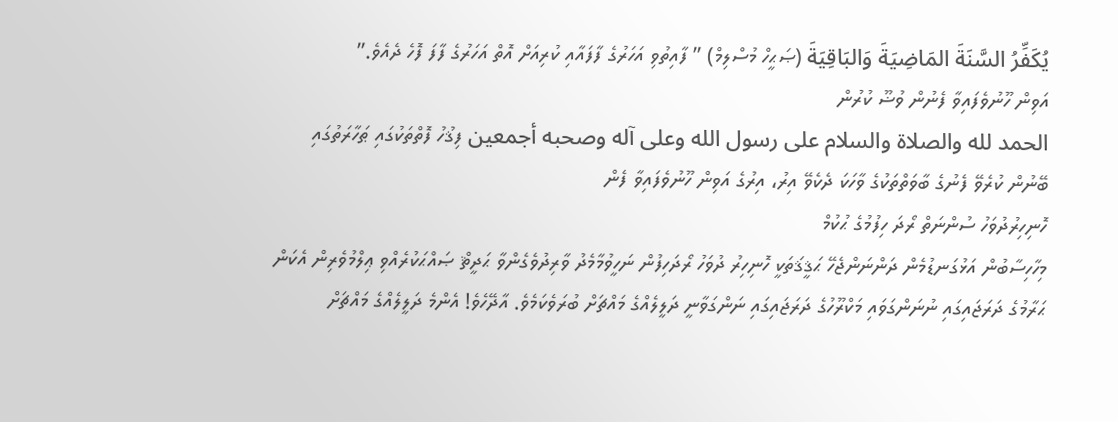يُكَفِّرُ السَّنَةَ المَاضِيَةَ وَالبَاقِيَةَ (ޞަޙީހް މުސްލިމް) ” ފާއިތުވި އަހަރުގެ ފާފައާއި ކުރިއަށް އޮތް އަހަރުގެ ފާފަ ފޮހެ ދެއެވެ.”
އަވިން ހޫނުވެފައިވާ ފެނުން ވުޟޫ ކުރުން
الحمد لله والصلاة والسلام على رسول الله وعلى آله وصحبه أجمعين ފިޤުހު ފޮތްތަކުގައި ޠަހާރަތުގައި ބޭނުން ކުރެވޭ ފެނުގެ ބާވަތްތަކުގެ ވާހަކަ ދެކެވޭ އިރު، އިރުގެ އަވިން ހޫނުވެފައިވާ ފެން
ހޮނިހިރުދުވަހު ސުންނަތް ރޯދަ ހިފުމުގެ ޙުކުމް
މިހާހިސާބުން އަޅުގަނޑުމެން ދަންނަންޖެހޭ ޙަޤީޤަތަކީ ހޮނިހިރު ދުވަހު ރޯދަހިފުން ނަހީވުމާމެދު ވާރިދުވެގެންވާ ޙަދީޘް ޞައްޙަކުރެއްވި ޢިލްމުވެރިން އެކަން ޙަރާމުގެ ދަރަޖައިގައި ނުނަންގަވައި މަކްރޫހުގެ ދަރަޖައިގައި ނަންގަވާނީ ދަލީލެއްގެ މައްޗަށް ބުރަވެކަމެވެ. އާދޭހެވެ! އެންމެ ދަލީލެއްގެ މައްޗަށް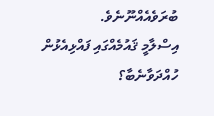ބުރަވެއެއްނޫނެވެ.
އިސްލާމީ ޤައުމެއްގައި ފައްޅިއެޅުން ހުއްދަވާނެބާ؟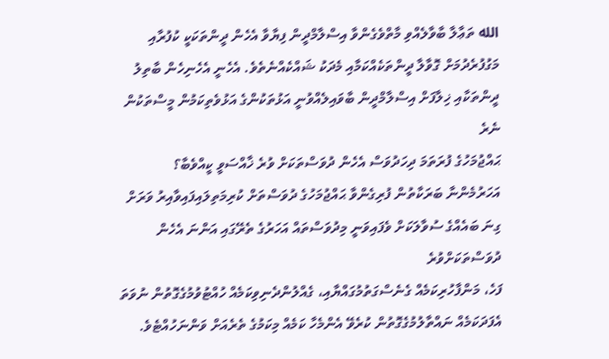الله ތަޢާލާ ބާވާލެއްވި މާތްވެގެންވާ އިސްލާމްދީން ފިޔާވާ އެހެން ދީންތަކަކީ ކުފުރާއި މަގުފުރެދުމަށް ގޮވާލާ ދީންތަކެއްކަމާއި މެދަކު ޝައްކެއްނެތެވެ. އެހެނީ އެހެނިހެން ބާތިލު ދީންތަކާއި ޚިލާފަށް އިސްލާމްދީން ބާވައިލެއްވުނީ އަޅުތަކުންގެ އަޅުވެތިކަމުން މީސްތަކުން ނެރެ
ޙައްޖުމަހުގެ ފުރަތަމަ ދިހަދުވަސް އެހެން ދުވަސްތަކަށް ވުރެ ޚާއްސަވީ ކީއްވެބާ؟
އަހަރުމެންނާ ބަރަކާތުން ފުރިގެންވާ ޙައްޖުމަހުގެ ދުވަސްތަށް ކުރިމަތިލައިފައިވާއިރު ވަރަށް ގިނަ ބައެއްގެ ސުވާލަކަށް ވެފައިވަނީ މިދުވަސްތައް އަހަރުގެ ތެރޭގައި އަންނަ އެހެން ދުވަސްތަކަށްވުރެ
ފަހެ، މަންފާހުރިކަމެއް ގެނެސްގަތުމުގައްޔާއި، ގެއްލުންދެނިވިކަމެއް ހުއްޓުވުމުގެގޮތުން ނުވަތަ އެފަދަކަމެއް ނައްތާލުމުގެގޮތުން ކުރެވޭ އެންމެހާ ކަމެއް މިކަމުގެ ތެރެއަށް ވަންނަހުއްޓެވެ.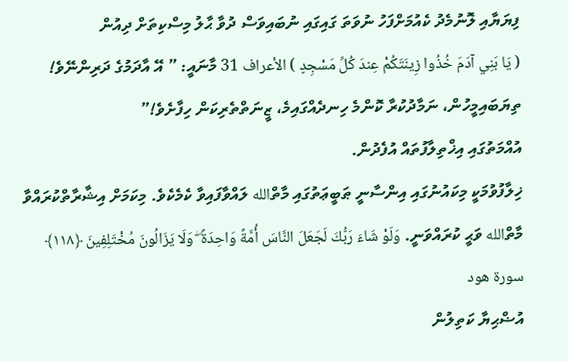ފިޔަޔާއި ލޮނުމެދު ކެއުމަށްފަހު ނުވަތަ ގައިގައި ނުބައިވަސް ދުވާ ޙާލު މިސްކިތަށް ދިއުން
( يَا بَنِي آدَمَ خُذُوا زِينَتَكُمْ عِندَ كُلِّ مَسْجِدٍ ) الأعراف 31 މާނައީ: ” އޭ އާދަމުގެ ދަރިންނޭވެ! ތިޔަބައިމީހުން، ނަމާދުކުރާ ކޮންމެ ހިނދެއްގައިމެ، ޒީނަތްތެރިކަން ހިފާށެވެ!”
އުއްމަތުގައި އިޚްތިލާފުތައް އުފެދުން.
ޚިލާފުވުމަކީ މިކައުނުގައި އިންސާނީ ޠަބީޢަތުގައި މާތްالله ލައްވާފައިވާ ކެމެކެވެ. މިކަމަށް އިޝާރާތްކުރައްވާ މާތްالله ވަޙީ ކުރައްވަނީ. وَلَوْ شَاءَ رَ‌بُّكَ لَجَعَلَ النَّاسَ أُمَّةً وَاحِدَةً ۖ وَلَا يَزَالُونَ مُخْتَلِفِينَ ﴿١١٨﴾  سورة هود
އުޟްޙިޔާ ކަތިލުން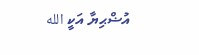އުޟްޙިޔާ އަކީ الله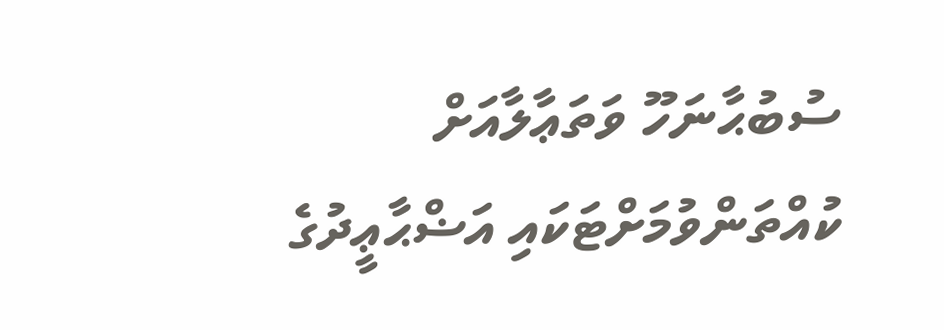ސުބުޙާނަހޫ ވަތަޢާލާއަށް ކުއްތަންވުމަށްޓަކައި އަޟްޙާޢީދުގެ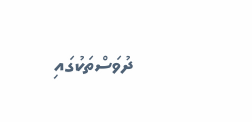ދުވަސްތަކުގައި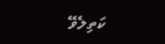ކަތިލެވޭ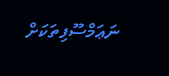ނަޢަމްސޫފިތަކަށް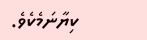ކިޔާނަމެކެވެ.